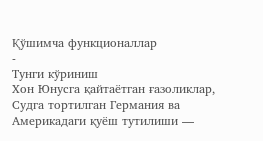Қўшимча функционаллар
-
Тунги кўриниш
Хон Юнусга қайтаётган ғазоликлар, Судга тортилган Германия ва Америкадаги қуёш тутилиши —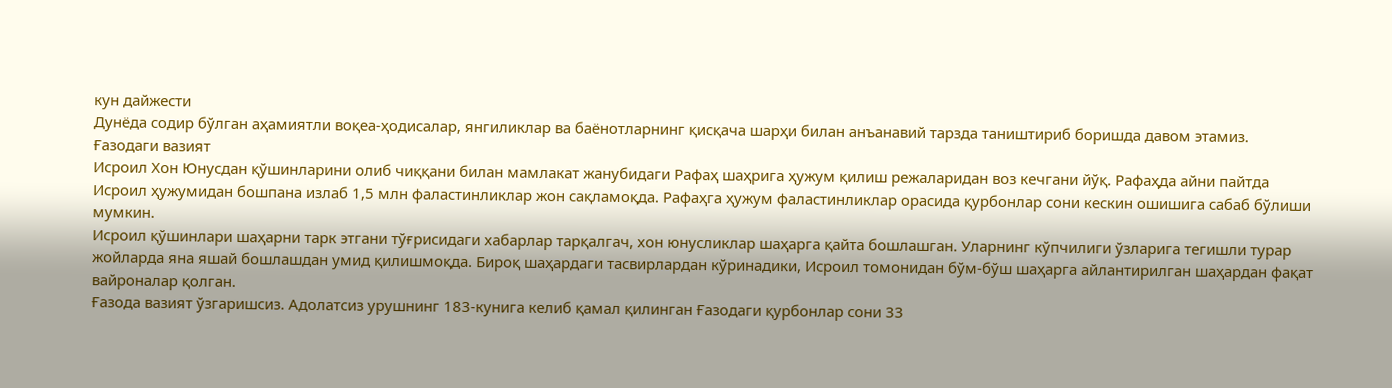кун дайжести
Дунёда содир бўлган аҳамиятли воқеа-ҳодисалар, янгиликлар ва баёнотларнинг қисқача шарҳи билан анъанавий тарзда таништириб боришда давом этамиз.
Ғазодаги вазият
Исроил Хон Юнусдан қўшинларини олиб чиққани билан мамлакат жанубидаги Рафаҳ шаҳрига ҳужум қилиш режаларидан воз кечгани йўқ. Рафаҳда айни пайтда Исроил ҳужумидан бошпана излаб 1,5 млн фаластинликлар жон сақламоқда. Рафаҳга ҳужум фаластинликлар орасида қурбонлар сони кескин ошишига сабаб бўлиши мумкин.
Исроил қўшинлари шаҳарни тарк этгани тўғрисидаги хабарлар тарқалгач, хон юнусликлар шаҳарга қайта бошлашган. Уларнинг кўпчилиги ўзларига тегишли турар жойларда яна яшай бошлашдан умид қилишмоқда. Бироқ шаҳардаги тасвирлардан кўринадики, Исроил томонидан бўм-бўш шаҳарга айлантирилган шаҳардан фақат вайроналар қолган.
Ғазода вазият ўзгаришсиз. Адолатсиз урушнинг 183-кунига келиб қамал қилинган Ғазодаги қурбонлар сони 33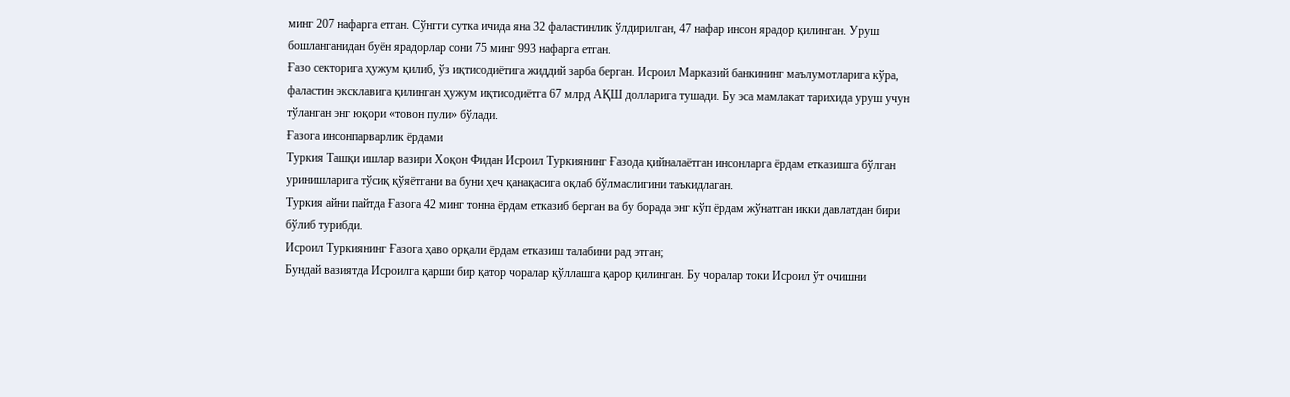минг 207 нафарга етган. Сўнгги сутка ичида яна 32 фаластинлик ўлдирилган, 47 нафар инсон ярадор қилинган. Уруш бошланганидан буён ярадорлар сони 75 минг 993 нафарга етган.
Ғазо секторига ҳужум қилиб, ўз иқтисодиётига жиддий зарба берган. Исроил Марказий банкининг маълумотларига кўра, фаластин эксклавига қилинган ҳужум иқтисодиётга 67 млрд АҚШ долларига тушади. Бу эса мамлакат тарихида уруш учун тўланган энг юқори «товон пули» бўлади.
Ғазога инсонпарварлик ёрдами
Туркия Ташқи ишлар вазири Хоқон Фидан Исроил Туркиянинг Ғазода қийналаётган инсонларга ёрдам етказишга бўлган уринишларига тўсиқ қўяётгани ва буни ҳеч қанақасига оқлаб бўлмаслигини таъкидлаган.
Туркия айни пайтда Ғазога 42 минг тонна ёрдам етказиб берган ва бу борада энг кўп ёрдам жўнатган икки давлатдан бири бўлиб турибди.
Исроил Туркиянинг Ғазога ҳаво орқали ёрдам етказиш талабини рад этган;
Бундай вазиятда Исроилга қарши бир қатор чоралар қўллашга қарор қилинган. Бу чоралар токи Исроил ўт очишни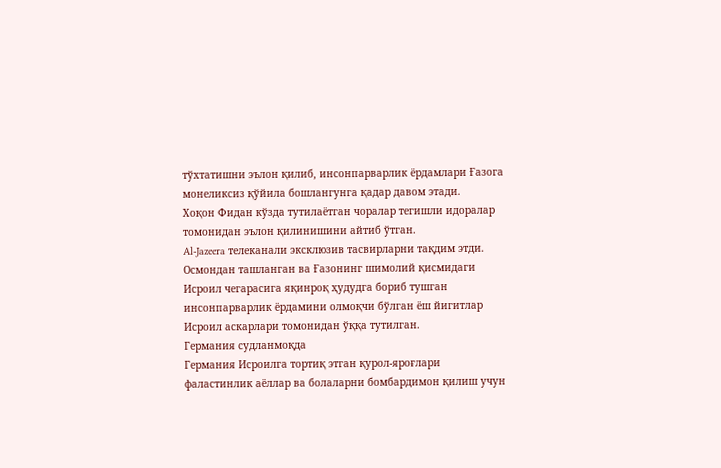тўхтатишни эълон қилиб, инсонпарварлик ёрдамлари Ғазога монеликсиз қўйила бошлангунга қадар давом этади.
Хоқон Фидан кўзда тутилаётган чоралар тегишли идоралар томонидан эълон қилинишини айтиб ўтган.
Al-Jazeera телеканали эксклюзив тасвирларни тақдим этди. Осмондан ташланган ва Ғазонинг шимолий қисмидаги Исроил чегарасига яқинроқ ҳудудга бориб тушган инсонпарварлик ёрдамини олмоқчи бўлган ёш йигитлар Исроил аскарлари томонидан ўққа тутилган.
Германия судланмоқда
Германия Исроилга тортиқ этган қурол-яроғлари фаластинлик аёллар ва болаларни бомбардимон қилиш учун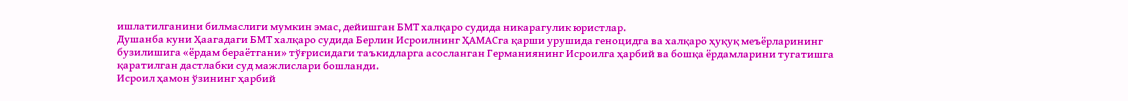ишлатилганини билмаслиги мумкин эмас, дейишган БМТ халқаро судида никарагулик юристлар.
Душанба куни Ҳаагадаги БМТ халқаро судида Берлин Исроилнинг ҲАМАСга қарши урушида геноцидга ва халқаро ҳуқуқ меъёрларининг бузилишига «ёрдам бераётгани» тўғрисидаги таъкидларга асосланган Германиянинг Исроилга ҳарбий ва бошқа ёрдамларини тугатишга қаратилган дастлабки суд мажлислари бошланди.
Исроил ҳамон ўзининг ҳарбий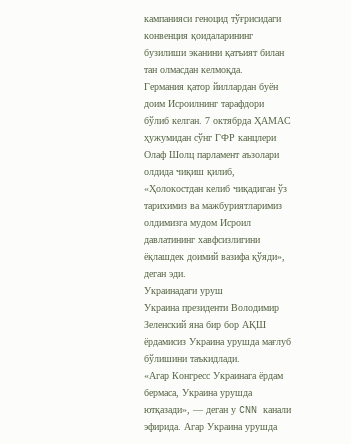кампанияси геноцид тўғрисидаги конвенция қоидаларининг бузилиши эканини қатъият билан тан олмасдан келмоқда.
Германия қатор йиллардан буён доим Исроилнинг тарафдори бўлиб келган. 7 октябрда ҲАМАС ҳужумидан сўнг ГФР канцлери Олаф Шолц парламент аъзолари олдида чиқиш қилиб, «Ҳолокостдан келиб чиқадиган ўз тарихимиз ва мажбуриятларимиз олдимизга мудом Исроил давлатининг хавфсизлигини ёқлашдек доимий вазифа қўяди», деган эди.
Украинадаги уруш
Украина президенти Володимир Зеленский яна бир бор АҚШ ёрдамисиз Украина урушда мағлуб бўлишини таъкидлади.
«Агар Конгресс Украинага ёрдам бермаса, Украина урушда ютқазади», — деган у CNN канали эфирида. Агар Украина урушда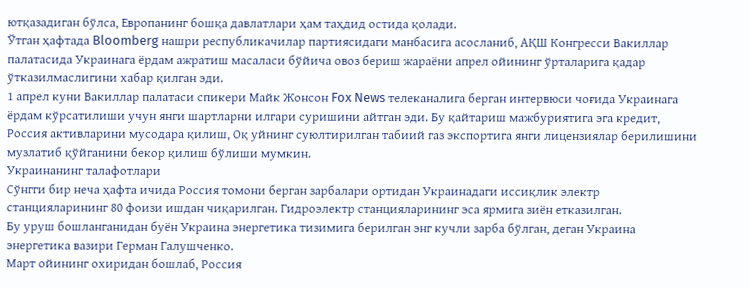ютқазадиган бўлса, Европанинг бошқа давлатлари ҳам таҳдид остида қолади.
Ўтган ҳафтада Bloomberg нашри республикачилар партиясидаги манбасига асосланиб, АҚШ Конгресси Вакиллар палатасида Украинага ёрдам ажратиш масаласи бўйича овоз бериш жараёни апрел ойининг ўрталарига қадар ўтказилмаслигини хабар қилган эди.
1 апрел куни Вакиллар палатаси спикери Майк Жонсон Fox News телеканалига берган интервюси чоғида Украинага ёрдам кўрсатилиши учун янги шартларни илгари суришини айтган эди. Бу қайтариш мажбуриятига эга кредит, Россия активларини мусодара қилиш, Оқ уйнинг суюлтирилган табиий газ экспортига янги лицензиялар берилишини музлатиб қўйганини бекор қилиш бўлиши мумкин.
Украинанинг талафотлари
Сўнгги бир неча ҳафта ичида Россия томони берган зарбалари ортидан Украинадаги иссиқлик электр станцияларининг 80 фоизи ишдан чиқарилган. Гидроэлектр станцияларининг эса ярмига зиён етказилган.
Бу уруш бошланганидан буён Украина энергетика тизимига берилган энг кучли зарба бўлган, деган Украина энергетика вазири Герман Галушченко.
Март ойининг охиридан бошлаб, Россия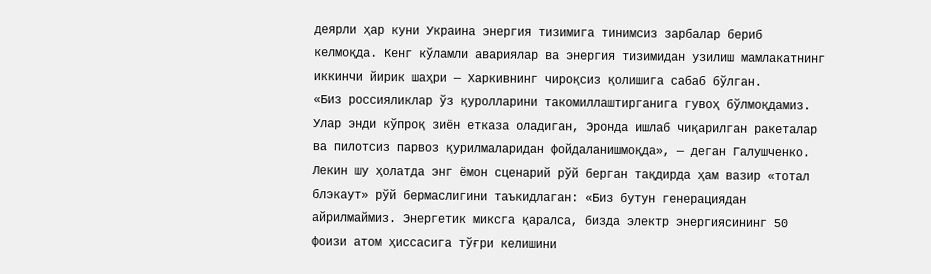деярли ҳар куни Украина энергия тизимига тинимсиз зарбалар бериб келмоқда. Кенг кўламли авариялар ва энергия тизимидан узилиш мамлакатнинг иккинчи йирик шаҳри — Харкивнинг чироқсиз қолишига сабаб бўлган.
«Биз россияликлар ўз қуролларини такомиллаштирганига гувоҳ бўлмоқдамиз. Улар энди кўпроқ зиён етказа оладиган, Эронда ишлаб чиқарилган ракеталар ва пилотсиз парвоз қурилмаларидан фойдаланишмоқда», — деган Галушченко.
Лекин шу ҳолатда энг ёмон сценарий рўй берган тақдирда ҳам вазир «тотал блэкаут» рўй бермаслигини таъкидлаган: «Биз бутун генерациядан айрилмаймиз. Энергетик миксга қаралса, бизда электр энергиясининг 50 фоизи атом ҳиссасига тўғри келишини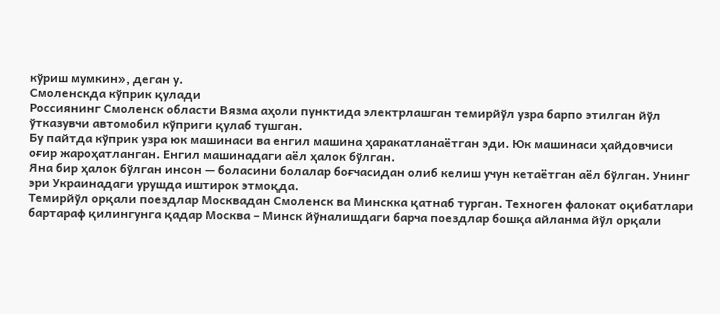кўриш мумкин», деган у.
Смоленскда кўприк қулади
Россиянинг Смоленск области Вязма аҳоли пунктида электрлашган темирйўл узра барпо этилган йўл ўтказувчи автомобил кўприги қулаб тушган.
Бу пайтда кўприк узра юк машинаси ва енгил машина ҳаракатланаётган эди. Юк машинаси ҳайдовчиси оғир жароҳатланган. Енгил машинадаги аёл ҳалок бўлган.
Яна бир ҳалок бўлган инсон — боласини болалар боғчасидан олиб келиш учун кетаётган аёл бўлган. Унинг эри Украинадаги урушда иштирок этмоқда.
Темирйўл орқали поездлар Москвадан Смоленск ва Минскка қатнаб турган. Техноген фалокат оқибатлари бартараф қилингунга қадар Москва – Минск йўналишдаги барча поездлар бошқа айланма йўл орқали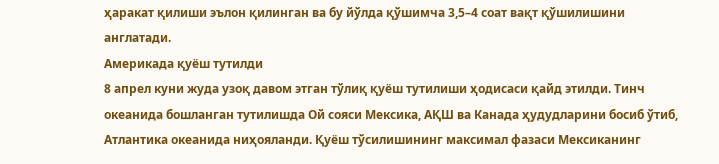ҳаракат қилиши эълон қилинган ва бу йўлда қўшимча 3,5–4 соат вақт қўшилишини англатади.
Америкада қуёш тутилди
8 апрел куни жуда узоқ давом этган тўлиқ қуёш тутилиши ҳодисаси қайд этилди. Тинч океанида бошланган тутилишда Ой сояси Мексика, АҚШ ва Канада ҳудудларини босиб ўтиб, Атлантика океанида ниҳояланди. Қуёш тўсилишининг максимал фазаси Мексиканинг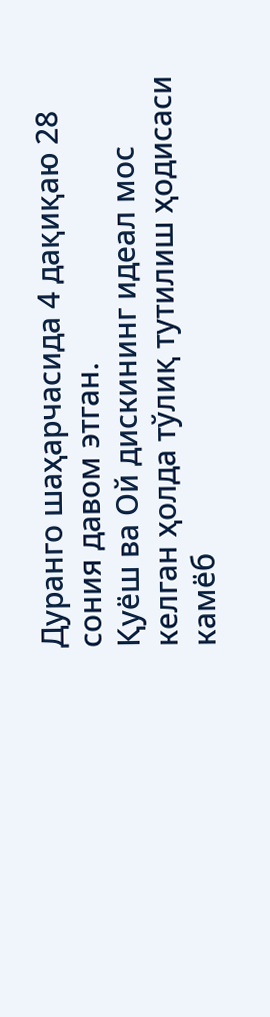Дуранго шаҳарчасида 4 дақиқаю 28 сония давом этган.
Қуёш ва Ой дискининг идеал мос келган ҳолда тўлиқ тутилиш ҳодисаси камёб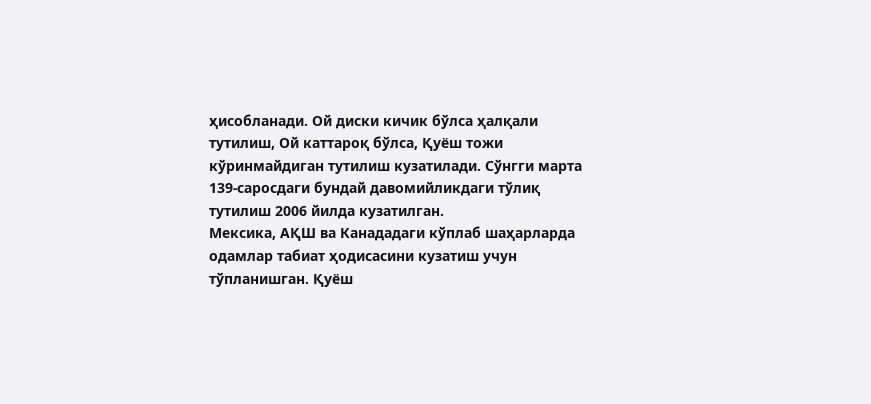ҳисобланади. Ой диски кичик бўлса ҳалқали тутилиш, Ой каттароқ бўлса, Қуёш тожи кўринмайдиган тутилиш кузатилади. Сўнгги марта 139-саросдаги бундай давомийликдаги тўлиқ тутилиш 2006 йилда кузатилган.
Мексика, АҚШ ва Канададаги кўплаб шаҳарларда одамлар табиат ҳодисасини кузатиш учун тўпланишган. Қуёш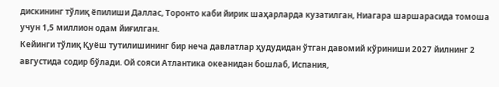дискининг тўлиқ ёпилиши Даллас, Торонто каби йирик шаҳарларда кузатилган, Ниагара шаршарасида томоша учун 1,5 миллион одам йиғилган.
Кейинги тўлиқ Қуёш тутилишининг бир неча давлатлар ҳудудидан ўтган давомий кўриниши 2027 йилнинг 2 августида содир бўлади. Ой сояси Атлантика океанидан бошлаб, Испания,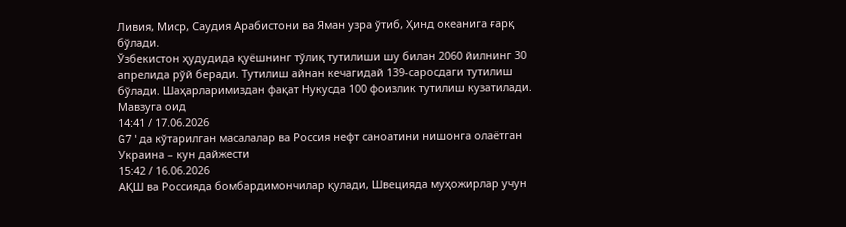Ливия, Миср, Саудия Арабистони ва Яман узра ўтиб, Ҳинд океанига ғарқ бўлади.
Ўзбекистон ҳудудида қуёшнинг тўлиқ тутилиши шу билан 2060 йилнинг 30 апрелида рўй беради. Тутилиш айнан кечагидай 139-саросдаги тутилиш бўлади. Шаҳарларимиздан фақат Нукусда 100 фоизлик тутилиш кузатилади.
Мавзуга оид
14:41 / 17.06.2026
G7'да кўтарилган масалалар ва Россия нефт саноатини нишонга олаётган Украина – кун дайжести
15:42 / 16.06.2026
АҚШ ва Россияда бомбардимончилар қулади, Швецияда муҳожирлар учун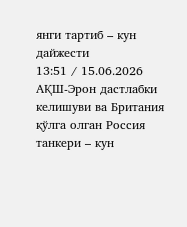янги тартиб – кун дайжести
13:51 / 15.06.2026
АҚШ-Эрон дастлабки келишуви ва Британия қўлга олган Россия танкери – кун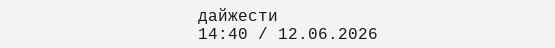дайжести
14:40 / 12.06.2026